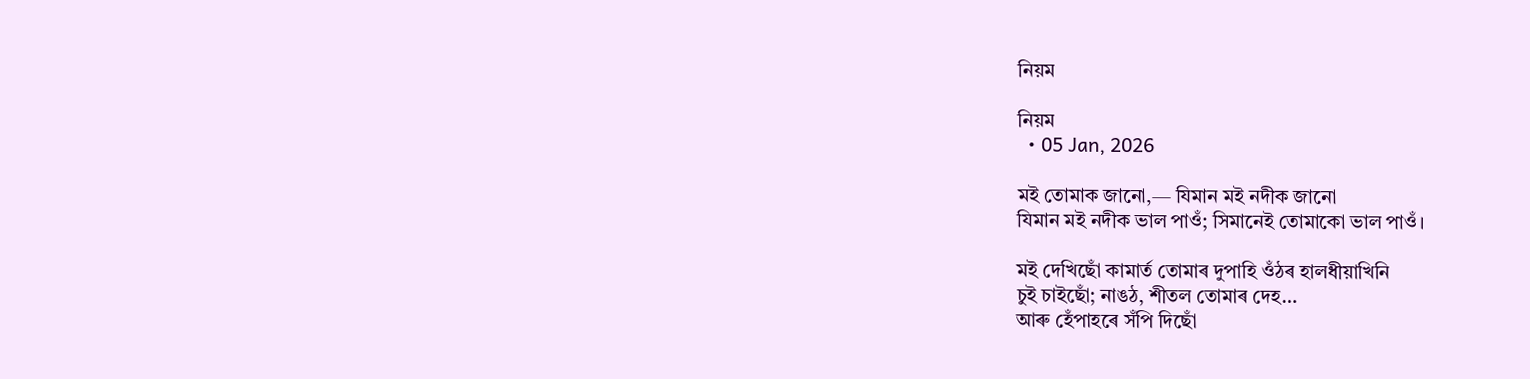নিয়ম

নিয়ম
  • 05 Jan, 2026

মই তোমাক জানো,— যিমান মই নদীক জানো
যিমান মই নদীক ভাল পাওঁ; সিমানেই তোমাকো ভাল পাওঁ।

মই দেখিছোঁ কামাৰ্ত তোমাৰ দুপাহি ওঁঠৰ হালধীয়াখিনি
চুই চাইছোঁ; নাঙঠ, শীতল তোমাৰ দেহ…
আৰু হেঁপাহৰে সঁপি দিছোঁ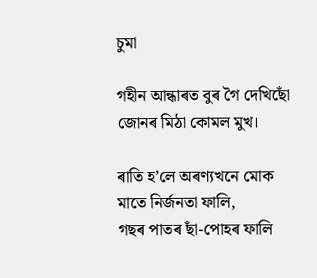চুমা

গহীন আন্ধাৰত বুৰ গৈ দেখিছোঁ
জোনৰ মিঠা কোমল মুখ।

ৰাতি হ’লে অৰণ্যখনে মোক মাতে নিৰ্জনতা ফালি,
গছৰ পাতৰ ছাঁ-পোহৰ ফালি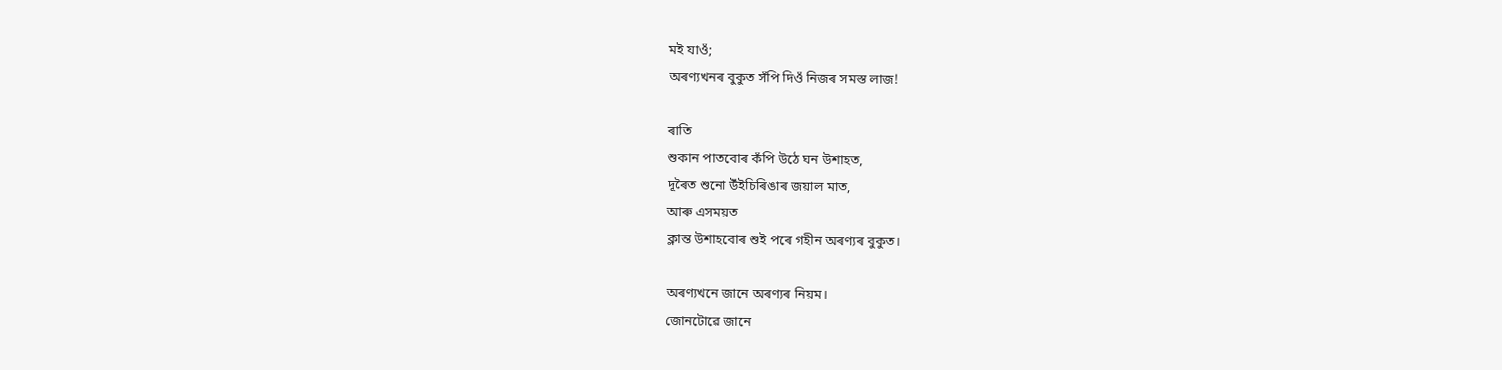মই যাওঁ;
অৰণ্যখনৰ বুকুত সঁপি দিওঁ নিজৰ সমস্ত লাজ!

ৰাতি
শুকান পাতবোৰ কঁপি উঠে ঘন উশাহত,
দূৰৈত শুনো উঁইচিৰিঙাৰ জয়াল মাত,
আৰু এসময়ত
ক্লান্ত উশাহবোৰ শুই পৰে গহীন অৰণ্যৰ বুকুত।

অৰণ্যখনে জানে অৰণ্যৰ নিয়ম।
জোনটোৱে জানে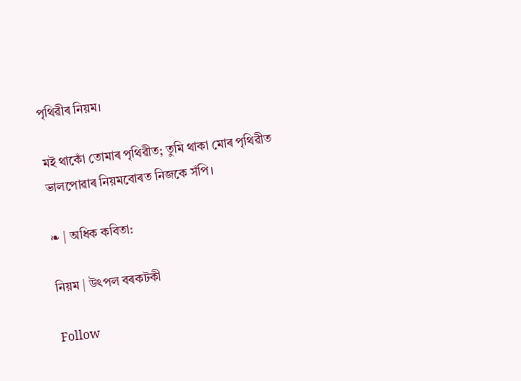পৃথিৱীৰ নিয়ম।

মই থাকোঁ তোমাৰ পৃথিৱীত; তুমি থাকা মোৰ পৃথিৱীত
ভালপোৱাৰ নিয়মবোৰত নিজকে সঁপি।

❧ | অধিক কবিতা:

নিয়ম | উৎপল বৰকটকী

Follow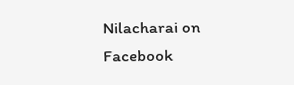Nilacharai on Facebook